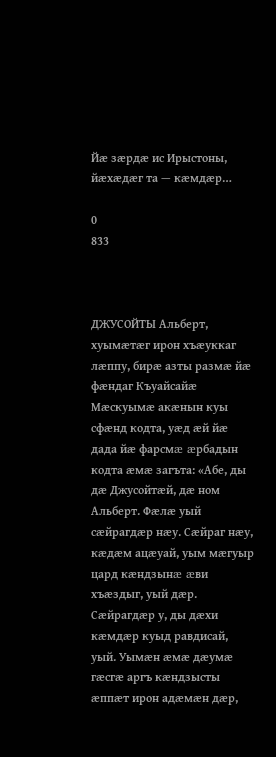Йæ зæрдæ ис Ирыстоны, йæхæдæг та — кæмдæр…

0
833



ДЖУСОЙТЫ Альберт, хуымæтæг ирон хъæуккаг лæппу, бирæ азты размæ йæ фæндаг Къуайсайæ Мæскуымæ акæнын куы сфæнд кодта, уæд æй йæ дада йæ фарсмæ æрбадын кодта æмæ загъта: «Абе, ды дæ Джусойтæй, дæ ном Альберт. Фæлæ уый сæйрагдæр нæу. Сæйраг нæу, кæдæм ацæуай, уым мæгуыр цард кæндзынæ æви хъæздыг, уый дæр. Сæйрагдæр у, ды дæхи кæмдæр куыд равдисай, уый. Уымæн æмæ дæумæ гæсгæ аргъ кæндзысты æппæт ирон адæмæн дæр,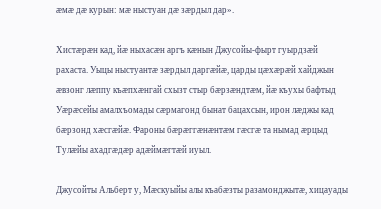æмæ дæ курын: мæ ныстуан дæ зæрдыл дар».

Хистæрæн кад, йæ ныхасæн аргъ кæнын Джусойы-фырт гуырдзæй рахаста. Уыцы ныстуантæ зæрдыл даргæйæ, царды цæхæрæй хайджын æвзонг лæппу къæпхæнгай схызт стыр бæрзæндтæм, йæ къухы бафтыд Уæрæсейы амалхъомады сæрмагонд бынат бацахсын, ирон лæджы кад бæрзонд хæсгæйæ. Фароны бæрæггæнæнтæм гæсгæ та нымад æрцыд Тулæйы ахадгæдæр адæймæгтæй иуыл.

Джусойты Альберт у, Мæскуыйы алы къабæзты разамонджытæ, хицауады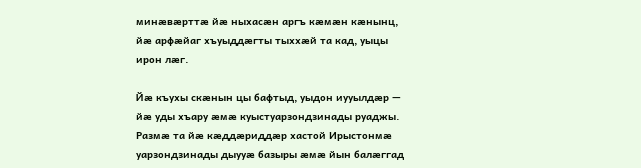минæвæрттæ йæ ныхасæн аргъ кæмæн кæнынц, йæ арфæйаг хъуыддæгты тыххæй та кад, уыцы ирон лæг.

Йæ къухы скæнын цы бафтыд, уыдон иууылдæр — йæ уды хъару æмæ куыстуарзондзинады руаджы. Размæ та йæ кæддæриддæр хастой Ирыстонмæ уарзондзинады дыууæ базыры æмæ йын балæггад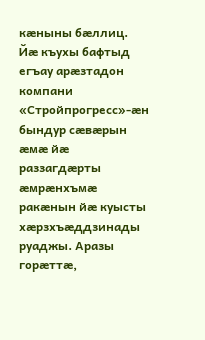кæныны бæллиц. Йæ къухы бафтыд егъау арæзтадон компани «Стройпрогресс»-æн бындур сæвæрын æмæ йæ раззагдæрты æмрæнхъмæ ракæнын йæ куысты хæрзхъæддзинады руаджы. Аразы горæттæ,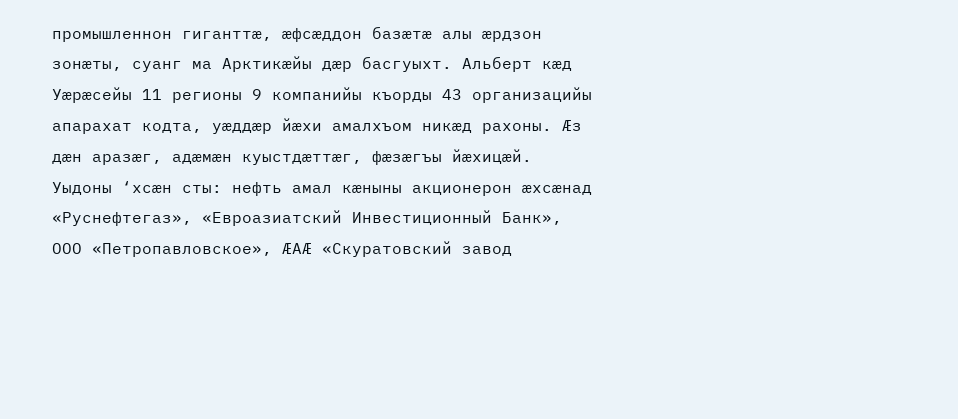промышленнон гиганттæ, æфсæддон базæтæ алы æрдзон зонæты, суанг ма Арктикæйы дæр басгуыхт. Альберт кæд Уæрæсейы 11 регионы 9 компанийы къорды 43 организацийы апарахат кодта, уæддæр йæхи амалхъом никæд рахоны. Æз дæн аразæг, адæмæн куыстдæттæг, фæзæгъы йæхицæй. Уыдоны ‘хсæн сты: нефть амал кæныны акционерон æхсæнад «Руснефтегаз», «Евроазиатский Инвестиционный Банк», ООО «Петропавловское», ÆАÆ «Скуратовский завод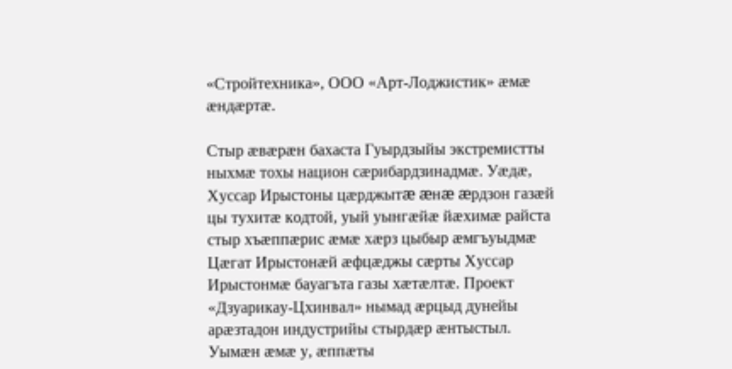«Стройтехника», ООО «Арт-Лоджистик» æмæ æндæртæ.

Стыр æвæрæн бахаста Гуырдзыйы экстремистты ныхмæ тохы национ сæрибардзинадмæ. Уæдæ, Хуссар Ирыстоны цæрджытæ æнæ æрдзон газæй цы тухитæ кодтой, уый уынгæйæ йæхимæ райста стыр хъæппæрис æмæ хæрз цыбыр æмгъуыдмæ Цæгат Ирыстонæй æфцæджы сæрты Хуссар Ирыстонмæ бауагъта газы хæтæлтæ. Проект «Дзуарикау-Цхинвал» нымад æрцыд дунейы арæзтадон индустрийы стырдæр æнтыстыл. Уымæн æмæ у, æппæты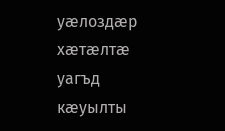уæлоздæр хæтæлтæ уагъд кæуылты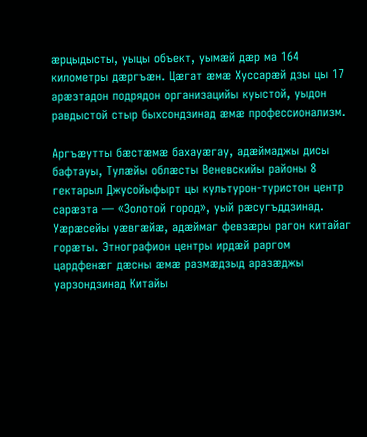æрцыдысты, уыцы объект, уымæй дæр ма 164 километры дæргъæн. Цæгат æмæ Хуссарæй дзы цы 17 арæзтадон подрядон организацийы куыстой, уыдон равдыстой стыр быхсондзинад æмæ профессионализм.

Аргъæутты бæстæмæ бахауæгау, адæймаджы дисы бафтауы, Тулæйы облæсты Веневскийы районы 8 гектарыл Джусойыфырт цы культурон-туристон центр сарæзта — «Золотой город», уый рæсугъддзинад. Уæрæсейы уæвгæйæ, адæймаг февзæры рагон китайаг горæты. Этнографион центры ирдæй раргом цардфенæг дæсны æмæ размæдзыд аразæджы уарзондзинад Китайы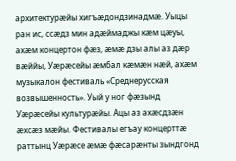архитектурæйы хигъæдондзинадмæ. Уыцы ран ис, ссæдз мин адæймаджы кæм цæуы, ахæм концертон фæз, æмæ дзы алы аз дæр вæййы, Уæрæсейы æмбал кæмæн нæй, ахæм музыкалон фестиваль «Среднерусская возвышенность». Уый у ног фæзынд Уæрæсейы культурæйы. Ацы аз ахæсдзæн æхсæз мæйы. Фестивалы егъау концерттæ раттынц Уæрæсе æмæ фæсарæнты зындгонд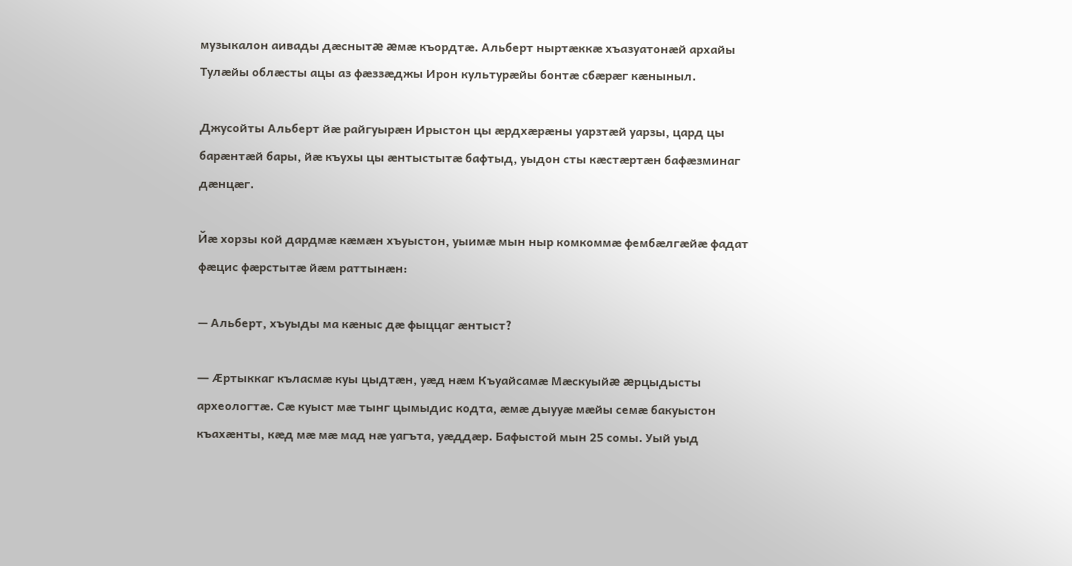музыкалон аивады дæснытæ æмæ къордтæ. Альберт ныртæккæ хъазуатонæй архайы Тулæйы облæсты ацы аз фæззæджы Ирон культурæйы бонтæ сбæрæг кæныныл.

Джусойты Альберт йæ райгуырæн Ирыстон цы æрдхæрæны уарзтæй уарзы, цард цы барæнтæй бары, йæ къухы цы æнтыстытæ бафтыд, уыдон сты кæстæртæн бафæзминаг дæнцæг.

Йæ хорзы кой дардмæ кæмæн хъуыстон, уыимæ мын ныр комкоммæ фембæлгæйæ фадат фæцис фæрстытæ йæм раттынæн:

— Альберт, хъуыды ма кæныс дæ фыццаг æнтыст?

— Æртыккаг къласмæ куы цыдтæн, уæд нæм Къуайсамæ Мæскуыйæ æрцыдысты археологтæ. Сæ куыст мæ тынг цымыдис кодта, æмæ дыууæ мæйы семæ бакуыстон къахæнты, кæд мæ мæ мад нæ уагъта, уæддæр. Бафыстой мын 25 сомы. Уый уыд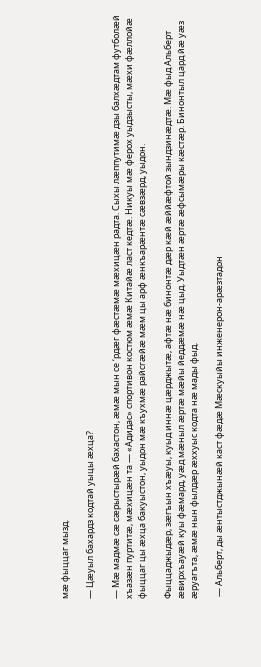мæ фыццаг мызд.

— Цæуыл бахардз кодтай уыцы æхца?

— Мæ мадмæ сæ сæрыстырæй бахастон, æмæ мын се ‘рдæг фæстæмæ мæхицæн радта. Сыхы лæппутимæ дзы балхæдтам футболæй хъазæн пуртитæ, мæхицæн та — «Адидас» спортивон костюм æмæ Китайæ ласт кедтæ. Никуы мæ ферох уыдзысты, мæхи фæллойæ фыццаг цы æхца бакуыстон, уыдон мæ къухмæ райсгæйæ мæм цы арф æнкъарæнтæ сæвзæрд, уыдон.

Фыццаджыдæр, зæгъын хъæуы, куыд иннæ цæрджытæ, афтæ нæ бинонтæ дæр кæй æййæфтой зындзинæдтæ. Мæ фыд Альберт æвирхъауæй куы фæмард, уæд мæныл æртæ мæйы йеддæмæ нæ цыд. Уыдтæн æртæ æфсымæры кæстæр. Бинонтыл цард йæ уæз æруагъта, æмæ нын фылдæр æххуыс кодта нæ мады фыд.

 — Альберт, ды æнтыстджынæй каст фæдæ Мæскуыйы инженерон-арæзтадон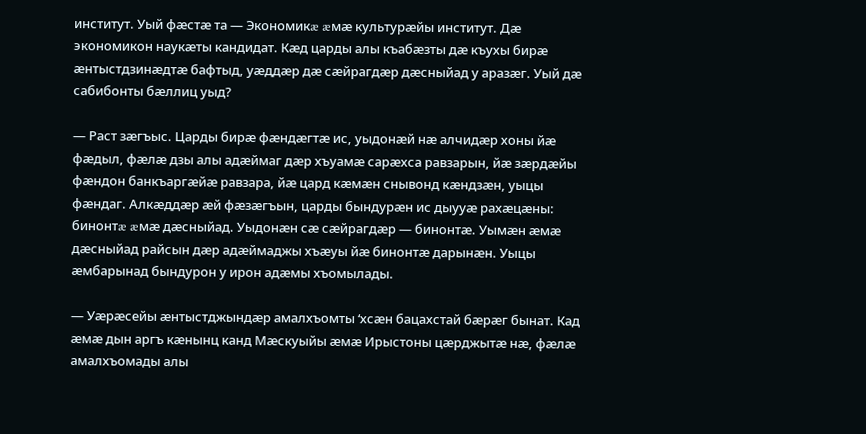институт. Уый фæстæ та — Экономикæ æмæ культурæйы институт. Дæ экономикон наукæты кандидат. Кæд царды алы къабæзты дæ къухы бирæ æнтыстдзинæдтæ бафтыд, уæддæр дæ сæйрагдæр дæсныйад у аразæг. Уый дæ сабибонты бæллиц уыд?

— Раст зæгъыс. Царды бирæ фæндæгтæ ис, уыдонæй нæ алчидæр хоны йæ фæдыл, фæлæ дзы алы адæймаг дæр хъуамæ сарæхса равзарын, йæ зæрдæйы фæндон банкъаргæйæ равзара, йæ цард кæмæн снывонд кæндзæн, уыцы фæндаг. Алкæддæр æй фæзæгъын, царды бындурæн ис дыууæ рахæцæны: бинонтæ æмæ дæсныйад. Уыдонæн сæ сæйрагдæр — бинонтæ. Уымæн æмæ дæсныйад райсын дæр адæймаджы хъæуы йæ бинонтæ дарынæн. Уыцы æмбарынад бындурон у ирон адæмы хъомылады.

— Уæрæсейы æнтыстджындæр амалхъомты ‘хсæн бацахстай бæрæг бынат. Кад æмæ дын аргъ кæнынц канд Мæскуыйы æмæ Ирыстоны цæрджытæ нæ, фæлæ амалхъомады алы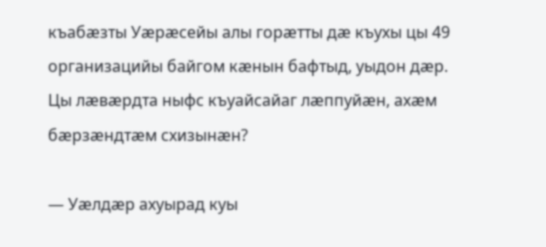къабæзты Уæрæсейы алы горæтты дæ къухы цы 49 организацийы байгом кæнын бафтыд, уыдон дæр. Цы лæвæрдта ныфс къуайсайаг лæппуйæн, ахæм бæрзæндтæм схизынæн?

— Уæлдæр ахуырад куы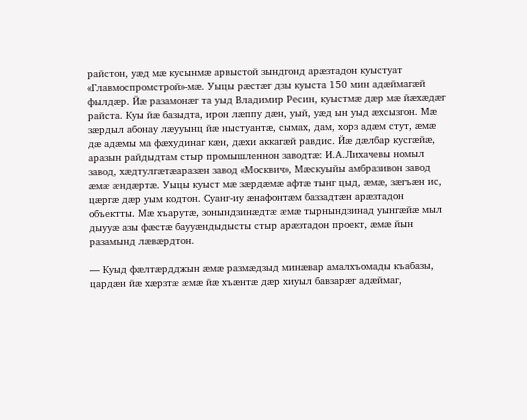райстон, уæд мæ кусынмæ арвыстой зындгонд арæзтадон куыстуат «Главмоспромстрой»-мæ. Уыцы рæстæг дзы куыста 150 мин адæймагæй фылдæр. Йæ разамонæг та уыд Владимир Ресин, куыстмæ дæр мæ йæхæдæг райста. Куы йæ базыдта, ирон лæппу дæн, уый, уæд ын уыд æхсызгон. Мæ зæрдыл абонау лæууынц йæ ныстуантæ, сымах, дам, хорз адæм стут, æмæ дæ адæмы ма фæхудинаг кæн, дæхи аккагæй равдис. Йæ дæлбар кусгæйæ, аразын райдыдтам стыр промышленнон заводтæ: И.А.Лихачевы номыл завод, хæдтулгæтæаразæн завод «Москвич», Мæскуыйы амбразивон завод æмæ æндæртæ. Уыцы куыст мæ зæрдæмæ афтæ тынг цыд, æмæ, зæгъæн ис, цæргæ дæр уым кодтон. Суанг-иу æнафонтæм баззадтæн арæзтадон объектты. Мæ хъарутæ, зонындзинæдтæ æмæ тырнындзинад уынгæйæ мыл дыууæ азы фæстæ баууæндыдысты стыр арæзтадон проект, æмæ йын разамынд лæвæрдтон.

— Куыд фæлтæрдджын æмæ размæдзыд минæвар амалхъомады къабазы, цардæн йæ хæрзтæ æмæ йæ хъæнтæ дæр хиуыл бавзарæг адæймаг,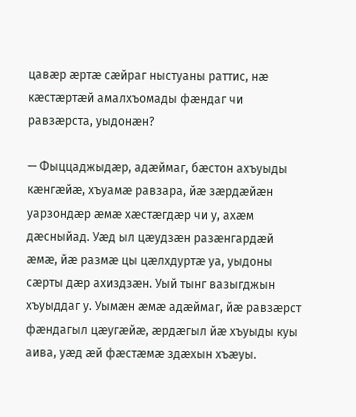цавæр æртæ сæйраг ныстуаны раттис, нæ кæстæртæй амалхъомады фæндаг чи равзæрста, уыдонæн?

— Фыццаджыдæр, адæймаг, бæстон ахъуыды кæнгæйæ, хъуамæ равзара, йæ зæрдæйæн уарзондæр æмæ хæстæгдæр чи у, ахæм дæсныйад. Уæд ыл цæудзæн разæнгардæй æмæ, йæ размæ цы цæлхдуртæ уа, уыдоны сæрты дæр ахиздзæн. Уый тынг вазыгджын хъуыддаг у. Уымæн æмæ адæймаг, йæ равзæрст фæндагыл цæугæйæ, æрдæгыл йæ хъуыды куы аива, уæд æй фæстæмæ здæхын хъæуы.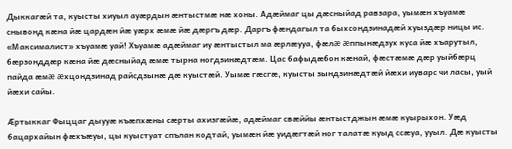Дыккагæй та, куысты хиуыл ауæрдын æнтыстмæ нæ хоны. Адæймаг цы дæсныйад равзара, уымæн хъуамæ снывонд кæна йæ цардæн йæ уæрх æмæ йæ дæргъ дæр. Даргъ фæндагыл та быхсондзинадæй хуыздæр ницы ис. «Максималист» хъуамæ уай! Хъуамæ адæймаг иу æнтыстыл ма æрлæууа, фæлæ æппынæдзух куса йæ хъарутыл, бæрзонддæр кæна йæ дæсныйад æмæ тырна ногдзинæдтæм. Цас бафыдæбон кæнай, фæстæмæ дæр уыйбæрц пайда æмæ æхцондзинад райсдзынæ дæ куыстæй. Уымæ гæсгæ, куысты зындзинæдтæй йæхи иуварс чи ласы, уый йæхи сайы.

Æртыккаг Фыццаг дыууæ къæпхæны сæрты ахизгæйæ, адæймаг свæййы æнтыстджын æмæ куырыхон. Уæд бацархайын фæхъæуы, цы куыстуат спълан кодтай, уымæн йæ уидæгтæй ног талатæ куыд ссæуа, ууыл. Дæ куысты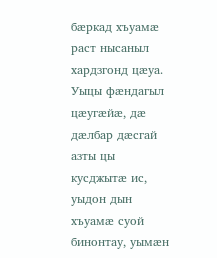бæркад хъуамæ раст нысаныл хардзгонд цæуа. Уыцы фæндагыл цæугæйæ, дæ дæлбар дæсгай азты цы кусджытæ ис, уыдон дын хъуамæ суой бинонтау, уымæн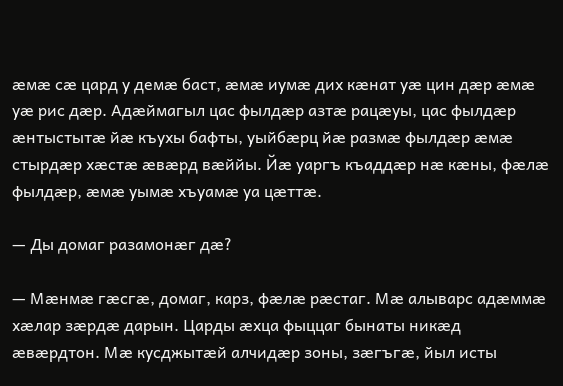æмæ сæ цард у демæ баст, æмæ иумæ дих кæнат уæ цин дæр æмæ уæ рис дæр. Адæймагыл цас фылдæр азтæ рацæуы, цас фылдæр æнтыстытæ йæ къухы бафты, уыйбæрц йæ размæ фылдæр æмæ стырдæр хæстæ æвæрд вæййы. Йæ уаргъ къаддæр нæ кæны, фæлæ фылдæр, æмæ уымæ хъуамæ уа цæттæ.

— Ды домаг разамонæг дæ?

— Мæнмæ гæсгæ, домаг, карз, фæлæ рæстаг. Мæ алыварс адæммæ хæлар зæрдæ дарын. Царды æхца фыццаг бынаты никæд æвæрдтон. Мæ кусджытæй алчидæр зоны, зæгъгæ, йыл исты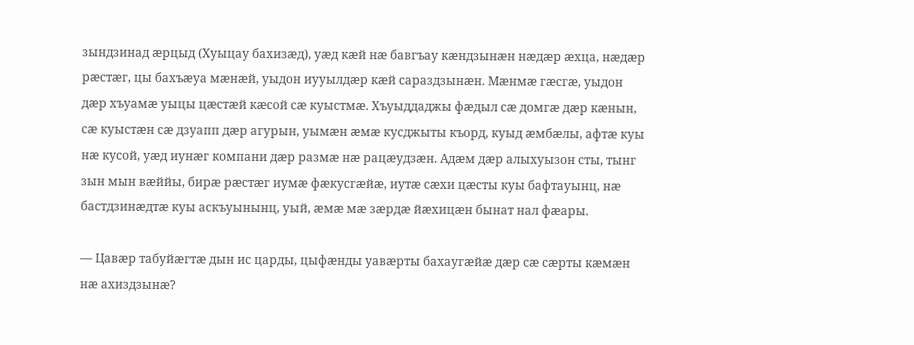зындзинад æрцыд (Хуыцау бахизæд), уæд кæй нæ бавгъау кæндзынæн нæдæр æхца, нæдæр рæстæг, цы бахъæуа мæнæй, уыдон иууылдæр кæй сараздзынæн. Мæнмæ гæсгæ, уыдон дæр хъуамæ уыцы цæстæй кæсой сæ куыстмæ. Хъуыддаджы фæдыл сæ домгæ дæр кæнын, сæ куыстæн сæ дзуапп дæр агурын, уымæн æмæ кусджыты къорд, куыд æмбæлы, афтæ куы нæ кусой, уæд иунæг компани дæр размæ нæ рацæудзæн. Адæм дæр алыхуызон сты, тынг зын мын вæййы, бирæ рæстæг иумæ фæкусгæйæ, иутæ сæхи цæсты куы бафтауынц, нæ бастдзинæдтæ куы аскъуынынц, уый, æмæ мæ зæрдæ йæхицæн бынат нал фæары.

— Цавæр табуйæгтæ дын ис царды, цыфæнды уавæрты бахаугæйæ дæр сæ сæрты кæмæн нæ ахиздзынæ?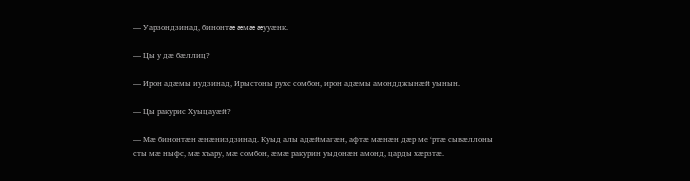— Уарзондзинад, бинонтæ æмæ æууæнк.

— Цы у дæ бæллиц?

— Ирон адæмы иудзинад, Ирыстоны рухс сомбон, ирон адæмы амондджынæй уынын.

— Цы ракурис Хуыцауæй?

— Мæ бинонтæн æнæниздзинад. Куыд алы адæймагæн, афтæ мæнæн дæр ме ‘ртæ сывæллоны сты мæ ныфс, мæ хъару, мæ сомбон, æмæ ракурин уыдонæн амонд, царды хæрзтæ.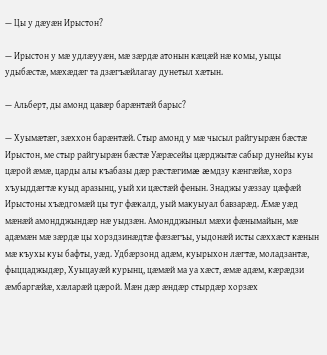— Цы у дæуæн Ирыстон?

— Ирыстон у мæ удлæууæн, мæ зæрдæ атонын кæцæй нæ комы, уыцы удыбæстæ, мæхæдæг та дзæгъæйлагау дунетыл хæтын.

— Альберт, ды амонд цавæр барæнтæй барыс?

— Хуымæтæг, зæххон барæнтæй. Стыр амонд у мæ чысыл райгуырæн бæстæ Ирыстон, ме стыр райгуырæн бæстæ Уæрæсейы цæрджытæ сабыр дунейы куы цæрой æмæ, царды алы къабазы дæр рæстæгимæ æмдзу кæнгæйæ, хорз хъуыддæгтæ куыд аразынц, уый хи цæстæй фенын. Знаджы уæззау цæфæй Ирыстоны хъæдгомæй цы туг фæкалд, уый макуыуал бавзарæд. Æмæ уæд мæнæй амондджындæр нæ уыдзæн. Амондджыныл мæхи фæнымайын, мæ адæмæн мæ зæрдæ цы хорздзинæдтæ фæзæгъы, уыдонæй исты сæххæст кæнын мæ къухы куы бафты, уæд. Удбæрзонд адæм, куырыхон лæгтæ, моладзантæ, фыццаджыдæр, Хуыцауæй курынц, цæмæй ма уа хæст, æмæ адæм, кæрæдзи æмбаргæйæ, хæларæй цæрой. Мæн дæр æндæр стырдæр хорзæх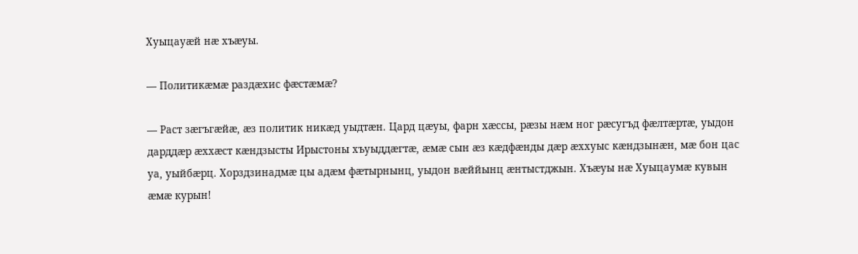Хуыцауæй нæ хъæуы.

— Политикæмæ раздæхис фæстæмæ?

— Раст зæгъгæйæ, æз политик никæд уыдтæн. Цард цæуы, фарн хæссы, рæзы нæм ног рæсугъд фæлтæртæ, уыдон дарддæр æххæст кæндзысты Ирыстоны хъуыддæгтæ, æмæ сын æз кæдфæнды дæр æххуыс кæндзынæн, мæ бон цас уа, уыйбæрц. Хорздзинадмæ цы адæм фæтырнынц, уыдон вæййынц æнтыстджын. Хъæуы нæ Хуыцаумæ кувын æмæ курын!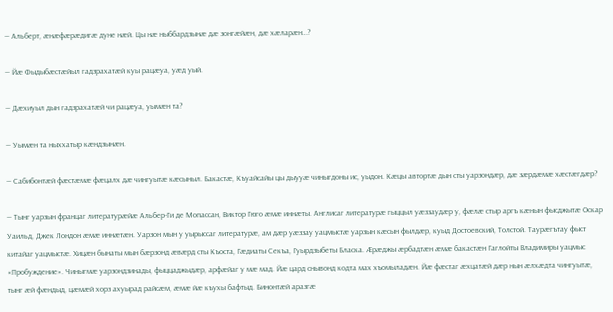— Альберт, æнæфæрæдигæ дуне нæй. Цы нæ ныббардзынæ дæ зонгæйæн, дæ хæларæн…?

— Йæ Фыдыбæстæйыл гадзрахатæй куы рацæуа, уæд уый.

— Дæхиуыл дын гадзрахатæй чи рацæуа, уымæн та?

— Уымæн та ныххатыр кæндзынæн.

— Сабибонтæй фæстæмæ фæцалх дæ чингуытæ кæсыныл. Бакастæ, Къуайсайы цы дыууæ чиныгдоны ис, уыдон. Кæцы автортæ дын сты уарзондæр, дæ зæрдæмæ хæстæгдæр?

— Тынг уарзын францаг литературæйæ Альбер-Ги де Мопассан, Виктор Гюго æмæ иннæты. Англисаг литературæ гыццыл уæззаудæр у, фæлæ стыр аргъ кæнын фысджытæ Оскар Уаильд, Джек Лондон æмæ иннæтæн. Уарзон мын у уырыссаг литературæ, ам дæр уæззау уацмыстæ уарзын кæсын фылдæр, куыд Достоевский, Толстой. Таурæгътау фыст китайаг уацмыстæ. Хицæн бынаты мын бæрзонд æвæрд сты Къоста, Гæдиаты Секъа, Гуырдзыбеты Бласка. Æрæджы æрбадтæн æмæ бакастæн Гаглойты Владимиры уацмыс «Пробуждение». Чиныгмæ уарзондзинады, фыццаджыдæр, арфæйаг у мæ мад. Йæ цард снывонд кодта мах хъомыладæн. Йæ фæстаг æхцатæй дæр нын æлхæдта чингуытæ, тынг æй фæндыд, цæмæй хорз ахуырад райсæм, æмæ йæ къухы бафтыд. Бинонтæй аразгæ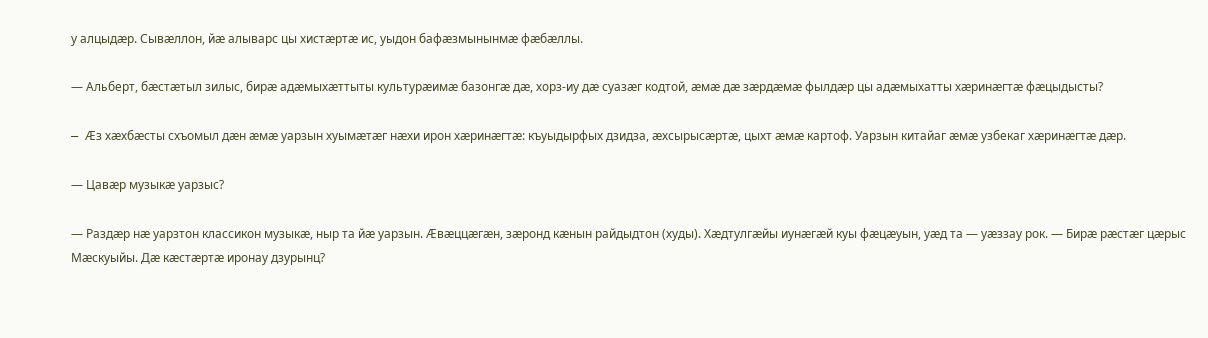у алцыдæр. Сывæллон, йæ алыварс цы хистæртæ ис, уыдон бафæзмынынмæ фæбæллы.

— Альберт, бæстæтыл зилыс, бирæ адæмыхæттыты культурæимæ базонгæ дæ, хорз-иу дæ суазæг кодтой, æмæ дæ зæрдæмæ фылдæр цы адæмыхатты хæринæгтæ фæцыдысты?

— Æз хæхбæсты схъомыл дæн æмæ уарзын хуымæтæг нæхи ирон хæринæгтæ: къуыдырфых дзидза, æхсырысæртæ, цыхт æмæ картоф. Уарзын китайаг æмæ узбекаг хæринæгтæ дæр.

— Цавæр музыкæ уарзыс?

— Раздæр нæ уарзтон классикон музыкæ, ныр та йæ уарзын. Æвæццæгæн, зæронд кæнын райдыдтон (худы). Хæдтулгæйы иунæгæй куы фæцæуын, уæд та — уæззау рок. — Бирæ рæстæг цæрыс Мæскуыйы. Дæ кæстæртæ иронау дзурынц?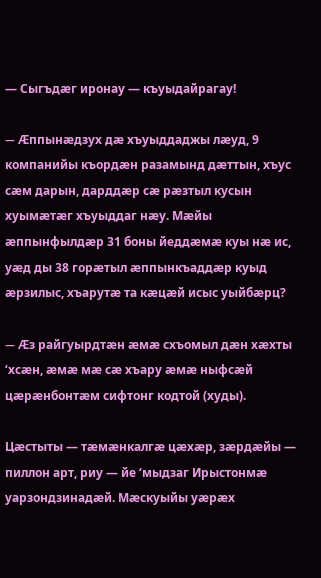— Сыгъдæг иронау — къуыдайрагау!

— Æппынæдзух дæ хъуыддаджы лæуд, 9 компанийы къордæн разамынд дæттын, хъус сæм дарын, дарддæр сæ рæзтыл кусын хуымæтæг хъуыддаг нæу. Мæйы æппынфылдæр 31 боны йеддæмæ куы нæ ис, уæд ды 38 горæтыл æппынкъаддæр куыд æрзилыс, хъарутæ та кæцæй исыс уыйбæрц?

— Æз райгуырдтæн æмæ схъомыл дæн хæхты ‘хсæн, æмæ мæ сæ хъару æмæ ныфсæй цæрæнбонтæм сифтонг кодтой (худы).

Цæстыты — тæмæнкалгæ цæхæр, зæрдæйы — пиллон арт, риу — йе ‘мыдзаг Ирыстонмæ уарзондзинадæй. Мæскуыйы уæрæх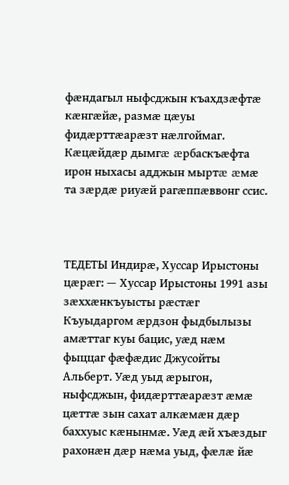фæндагыл ныфсджын къахдзæфтæ кæнгæйæ, размæ цæуы фидæрттæарæзт нæлгоймаг. Кæцæйдæр дымгæ æрбаскъæфта ирон ныхасы адджын мыртæ æмæ та зæрдæ риуæй рагæппæввонг ссис.



ТЕДЕТЫ Индирæ, Хуссар Ирыстоны цæрæг: — Хуссар Ирыстоны 1991 азы зæххæнкъуысты рæстæг Къуыдаргом æрдзон фыдбылызы амæттаг куы бацис, уæд нæм фыццаг фæфæдис Джусойты Альберт. Уæд уыд æрыгон, ныфсджын, фидæрттæарæзт æмæ цæттæ зын сахат алкæмæн дæр баххуыс кæнынмæ. Уæд æй хъæздыг рахонæн дæр нæма уыд, фæлæ йæ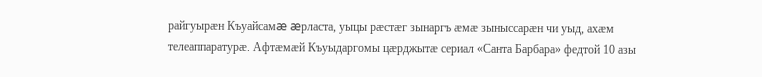райгуырæн Къуайсамæ æрласта, уыцы рæстæг зынаргъ æмæ зыныссарæн чи уыд, ахæм телеаппаратурæ. Афтæмæй Къуыдаргомы цæрджытæ сериал «Санта Барбара» федтой 10 азы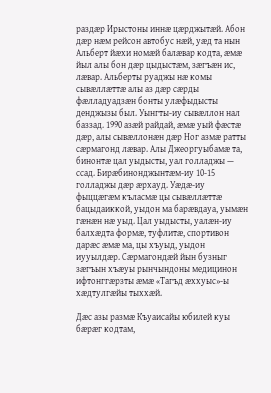раздæр Ирыстоны иннæ цæрджытæй. Абон дæр нæм рейсон автобус нæй, уæд та нын Альберт йæхи номæй балæвар кодта, æмæ йыл алы бон дæр цыдыстæм, зæгъæн ис, лæвар. Альберты руаджы нæ комы сывæллæттæ алы аз дæр сæрды фæлладуадзæн бонты улæфыдысты денджызы был. Уынгты-иу сывæллон нал баззад. 1990 азæй райдай, æмæ уый фæстæ дæр, алы сывæллонæн дæр Ног азмæ ратты сæрмагонд лæвар. Алы Джеоргуыбамæ та, бинонтæ цал уыдысты, уал голладжы — ссад. Бирæбинонджынтæм-иу 10-15 голладжы дæр æрхауд. Уæдæ-иу фыццæгæм къласмæ цы сывæллæттæ бацыдаиккой, уыдон ма барæвдауа, уымæн гæнæн нæ уыд. Цал уыдысты, уалæн-иу балхæдта формæ, туфлитæ, спортивон дарæс æмæ ма, цы хъуыд, уыдон иууылдæр. Сæрмагондæй йын бузныг зæгъын хъæуы рынчындоны медицинон ифтонггæрзты æмæ «Тагъд æххуыс»-ы хæдтулгæйы тыххæй.

Дæс азы размæ Къуаисайы юбилей куы бæрæг кодтам,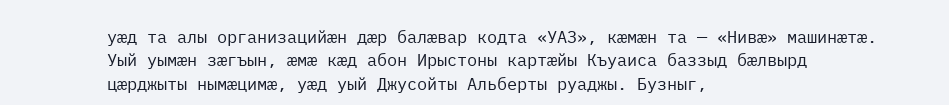уæд та алы организацийæн дæр балæвар кодта «УАЗ», кæмæн та — «Нивæ» машинæтæ. Уый уымæн зæгъын, æмæ кæд абон Ирыстоны картæйы Къуаиса баззыд бæлвырд цæрджыты нымæцимæ, уæд уый Джусойты Альберты руаджы. Бузныг,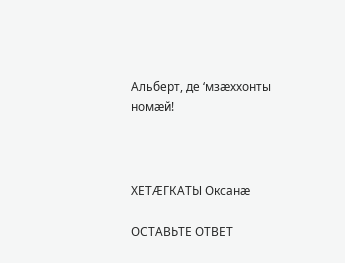Альберт, де ‘мзæххонты номæй!



ХЕТÆГКАТЫ Оксанæ

ОСТАВЬТЕ ОТВЕТ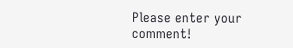Please enter your comment!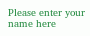Please enter your name here